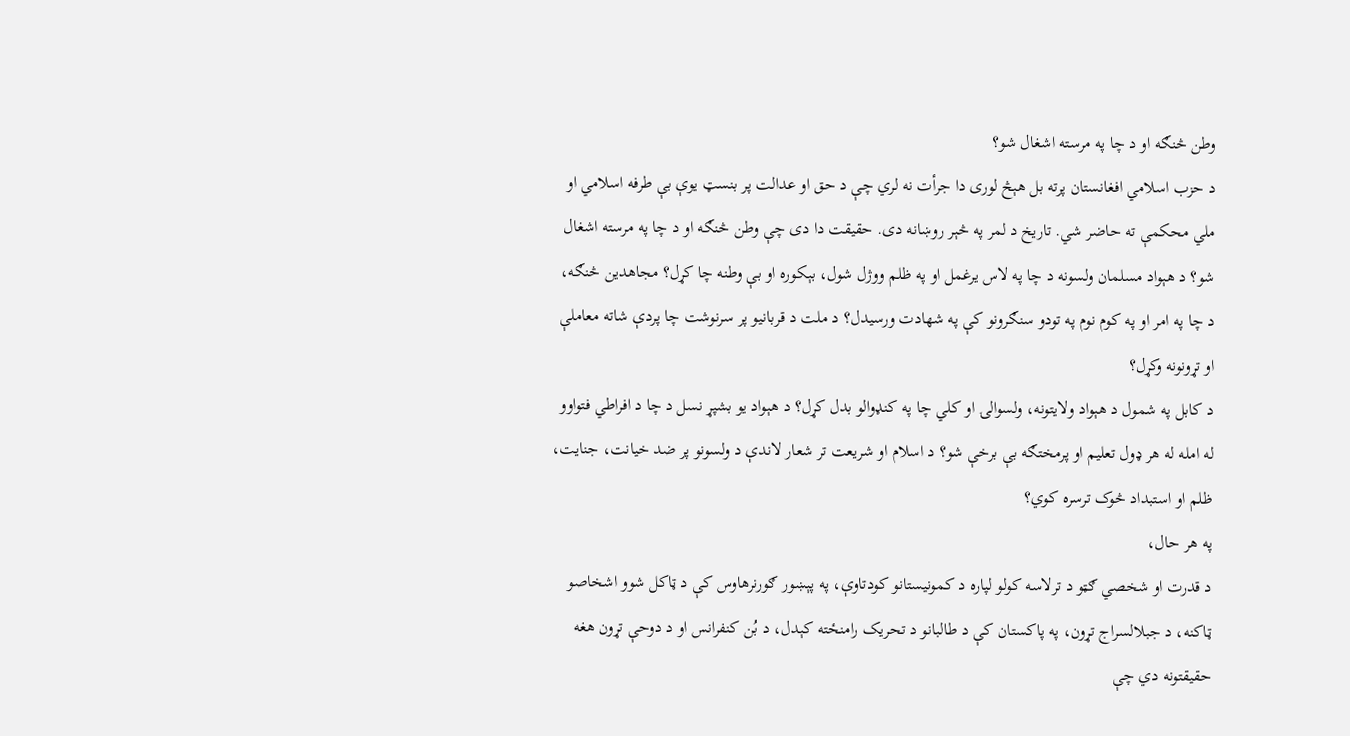وطن څنګه او د چا په مرسته اشغال شو؟
د حزب اسلامي افغانستان پرته بل هېڅ لوری دا جرأت نه لري چې د حق او عدالت پر بنسټ یوې بې طرفه اسلامي او ملي محکمې ته حاضر شي. تاریخ د لمر په څېر روښانه دی. حقیقت دا دی چې وطن څنګه او د چا په مرسته اشغال شو؟ د هېواد مسلمان ولسونه د چا په لاس یرغمل او په ظلم ووژل شول، بېکوره او بې وطنه چا کړل؟ مجاهدین څنګه، د چا په امر او په کوم نوم په تودو سنګرونو کې په شهادت ورسیدل؟ د ملت د قربانیو پر سرنوشت چا پردې شاته معاملې او تړونونه وکړل؟
د کابل په شمول د هېواد ولایتونه، ولسوالۍ او کلي چا په کنډوالو بدل کړل؟ د هېواد یو بشپړ نسل د چا د افراطي فتواوو له امله له هر ډول تعلیم او پرمختګه بې برخې شو؟ د اسلام او شریعت تر شعار لاندې د ولسونو پر ضد خیانت، جنایت، ظلم او استبداد څوک ترسره کوي؟
په هر حال،
د قدرت او شخصي ګټو د ترلاسه کولو لپاره د کمونیستانو کودتاوې، په پېښور ګورنرهاوس کې د ټاکل شوو اشخاصو ټاکنه، د جبلالسراج تړون، په پاکستان کې د طالبانو د تحریک رامنځته کېدل، د بُن کنفرانس او د دوحې تړون هغه حقیقتونه دي چې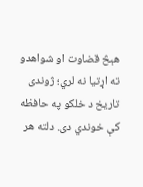هېڅ قضاوت او شواهدو ته اړتیا نه لري؛ ژوندی تاریخ د خلکو په حافظه کې خوندي دی. دلته هر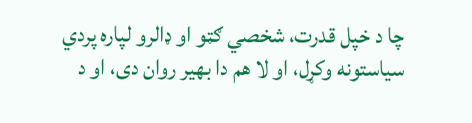چا د خپل قدرت، شخصي ګټو او ډالرو لپاره پردي سیاستونه وکړل، او لا هم دا بهیر روان دی، او د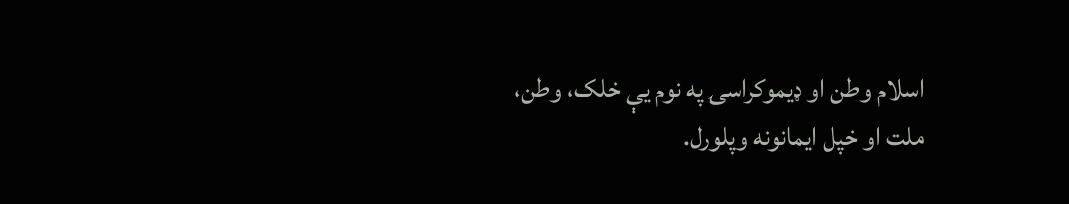اسلام وطن او ډيموکراسۍ په نوم یې خلک، وطن، ملت او خپل ایمانونه وپلورل.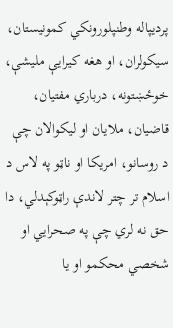پرديپاله وطنپلورونکي کمونیستان، سیکولران، او هغه کیرايې ملیشې، خوځښتونه، درباري مفتیان، قاضیان، ملایان او لیکوالان چې د روسانو، امریکا او ناټو په لاس د اسلام تر چتر لاندې راټوکېدلي، دا حق نه لري چې په صحرایي او شخصي محکمو او یا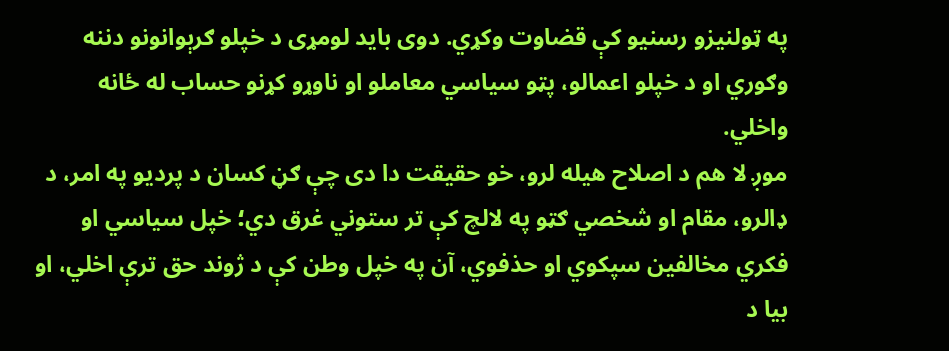په ټولنیزو رسنیو کې قضاوت وکړي. دوی باید لومړی د خپلو ګرېوانونو دننه وګوري او د خپلو اعمالو، پټو سیاسي معاملو او ناوړو کړنو حساب له ځانه واخلي.
موږ لا هم د اصلاح هیله لرو، خو حقیقت دا دی چې ګڼ کسان د پردیو په امر، د ډالرو، مقام او شخصي ګټو په لالچ کې تر ستوني غرق دي؛ خپل سیاسي او فکري مخالفین سپکوي او حذفوي، آن په خپل وطن کې د ژوند حق ترې اخلي، او بیا د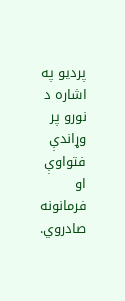پردیو په اشاره د نورو پر وړاندې فتواوې او فرمانونه صادروي.